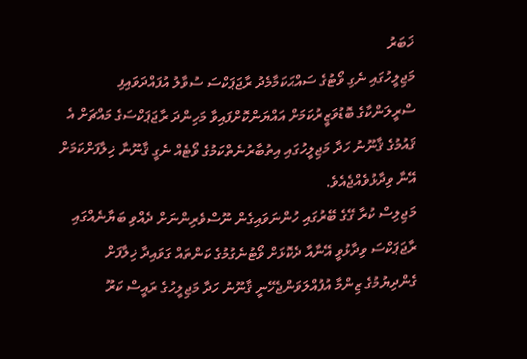ޚަބަރު
މަޖިލީހުގައި ނެގި ވޯޓުގެ ސައްޙަކަމާމެދު ރާޖަޕަކްސަ ސުވާލު އުފައްދަވައިފި
ސްރީލަންކާގެ ބޮޑުވަޒީރުކަމަށް އައްޔަންކޮށްފައިވާ މަހިންދަ ރާޖަޕަކްސަގެ މައްޗަށް އެ ޤައުމުގެ ޤާނޫނު ހަދާ މަޖިލީހުގައި އިތުބާރުނެތްކަމުގެ ވޯޓެއް ނެގީ ޤާނޫނާ ޚިލާފަށްކަމަށް އޭނާ ވިދާޅުވެއްޖެއެވެ.
މަޖިލިސް ކުރާ ގޭގެ ބޭރުގައި ހުންނަވައިގެން ނޫސްވެރިންނަށް ދެއްވި ބަޔާނެއްގައި ރާޖަޕަކްސަ ވިދާޅުވީ އޭނާއާ ދެކޮޅަށް ވޯޓުނެގުމުގެ ކަންތައް ގަވައިދާ ޚިލާފަށް ގެންދިޔުމުގެ ޒިންމާ އުފުއްލަވަންޖެހޭނީ ޤާނޫނު ހަދާ މަޖިލީހުގެ ރައީސް ކަރޫ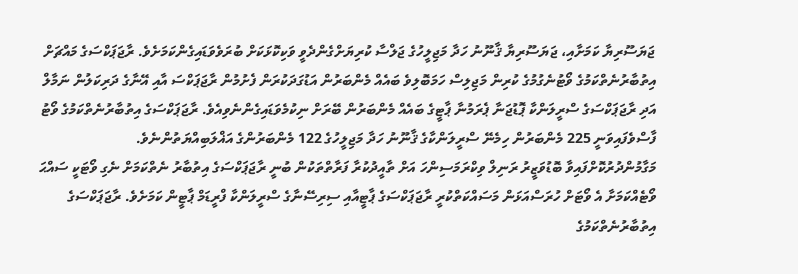ޖަޔަސޫރިޔާ ކަމަށާއި، ޖަޔަސޫރިޔާ ޤާނޫނު ހަދާ މަޖިލީހުގެ ޖަލްސާ ކުރިޔަށްގެންދެވީ ވަކިކޮޅަކަށް ބުރަވެވަޑައިގެންކަމަށެވެ. ރާޖަޕަކްސަގެ މައްޗަށް އިތުބާރުނެތްކަމުގެ ވޯޓުނެގުމުގެ ކުރިން މަޖިލިސް ހަމަބޮލިވެ ބައެއް މެންބަރުން އަޑުގަދަކުރަން ފެށުމުން ރާޖަޕަކްސަ އާއި އޭނާގެ ދަރިކަލުން ނަމާލް އަދި ރާޖަޕަކްސަގެ ސްރީލަންކާ ޕޮޑުޖަނާ ޕެރަމުނާ ޕާޓީގެ ބައެއް މެންބަރުން ބޭރަށް ނިކުމެވަޑައިގެންނެވިއެވެ. ރާޖަޕަކްސަގެ އިތުބާރުނެތްކަމުގެ ވޯޓު ފާސްވެފައިވަނީ 225 މެންބަރުން ހިމެނޭ ސްރީލަންކާގެ ޤާނޫނު ހަދާ މަޖިލީހުގެ 122 މެންބަރުންގެ އަޣްލަބިއްޔަތުންނެވެ.
މަގާމުންދުރުކޮށްފައިވާ ބޮޑުވަޒީރު ރަނިލް ވިކްރަމަސިންހަ އަށް ތާއީދުކުރާ ފަރާތްތަކުން ބުނީ ރާޖަޕަކްސަގެ އިތުބާރު ނެތްކަމަށް ނެގި ވޯޓަކީ ސައްޙަ ވޯޓެއްކަމަށާ އެ ވޯޓަށް ހުރަސްއަޅަން މަސައްކަތްކުރީ ރާޖަޕަކްސަގެ ޕާޓީއާއި ސިރިސޭނާގެ ސްރީލަންކާ ފްރީޑަމް ޕާޓީން ކަމަށެވެ. ރާޖަޕަކްސަގެ އިތުބާރުނެތްކަމުގެ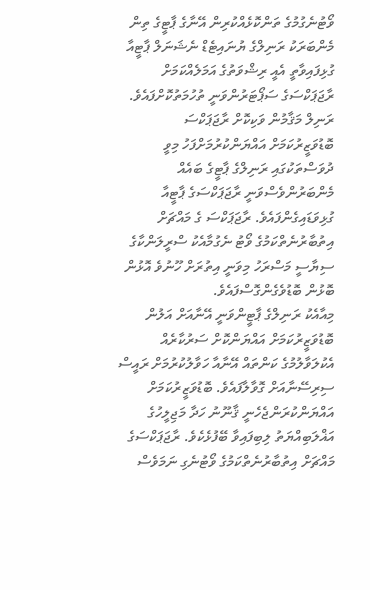ވޯޓުނެގުމުގެ ތަންކޮޅެއްކުރިން އޭނާގެ ޕާޓީގެ ތިން މެންބަރަކު ރަނިލްގެ ޔުނައިޓެޑް ނެޝަނަލް ޕާޓީއާ ގުޅިފައިވާތީ އެއީ ރިޝްވަތުގެ އަމަލެއްކަމަށް ރާޖަޕަކްސަގެ ސަޕޯޓަރުންވަނީ ތުހުމަތުކޮށްފައެވެ.
ރަނިލް މަޤާމުން ވަކިކޮށް ރާޖަޕަކްސަ ބޮޑުވަޒީރުކަމަށް އައްޔަންކުރުމަށްފަހު މިވީ ދުވަސްތަކުގައި ރަނިލްގެ ޕާޓީގެ ބައެއް މެންބަރުންވެސްވަނީ ރާޖަޕަކްސަގެ ޕާޓީއާ ގުޅިވަޑައިގެންފައެވެ. ރާޖަޕަކްސަ ގެ މައްޗަށް އިތުބާރުނެތްކަމުގެ ވޯޓު ނެގުމާއެކު ސްރީލަންކާގެ ސިޔާސީ މަސްރަހު މިވަނީ އިތުރަށް ހޫނުވެ އޮޅުން ބޮޅުން ބޮޑުވެގެންގޮސްފައެވެ.
މިއާއެކު ރަނިލްގެ ޕާޓީންވަނީ އޭނާއަށް އަލުން ބޮޑުވަޒީރުކަމަށް އައްޔަންކޮށް ސަރުކާރެއް އެކުލަވާލުމުގެ ކަންތައް އޭނާއާ ހަވާލުކުރުމަށް ރައީސް ސިރިސޭނާއަށް ގޮވާލާފައެވެ. ބޮޑުވަޒީރުކަމަށް އައްޔަންކުރަންޖެހެނީ ޤާނޫނު ހަދާ މަޖިލީހުގެ އަޣްލަބިއްޔަތު ލިބިފައިވާ ބޭފުޅެކެވެ. ރާޖަޕަކްސަގެ މައްޗަށް އިތުބާރުނެތްކަމުގެ ވޯޓުނެގި ނަމަވެސް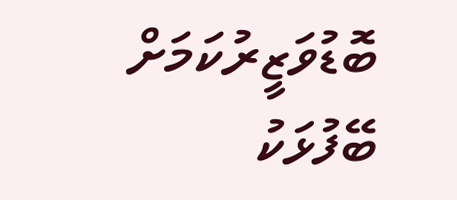ބޮޑުވަޒީރުކަމަށް ބޭފުޅަކު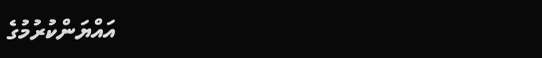އައްޔަންކުރުމުގެ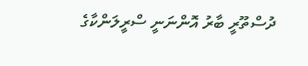ދުސްތޫރީ ބާރު އޮންނަނީ ސްރީލަންކާގެ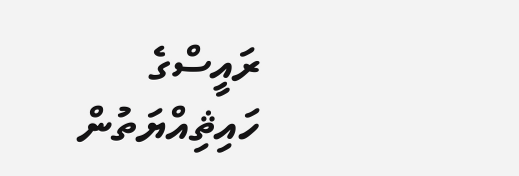ރައީސްގެ ހައިޘިއްޔަތުން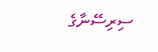ސިރިސޭނާގެ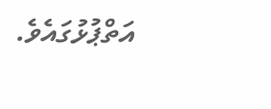އަތްޕުޅުގައެވެ.